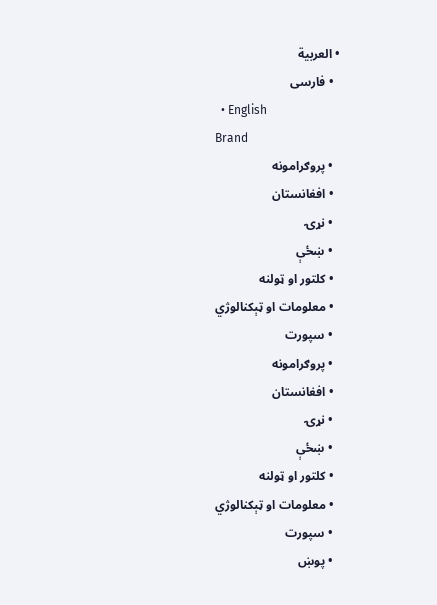• العربية
  • فارسی
  • English
Brand
  • پروګرامونه
  • افغانستان
  • نړۍ
  • ښځې
  • کلتور او ټولنه
  • معلومات او ټېکنالوژي
  • سپورت
  • پروګرامونه
  • افغانستان
  • نړۍ
  • ښځې
  • کلتور او ټولنه
  • معلومات او ټېکنالوژي
  • سپورت
  • پوښ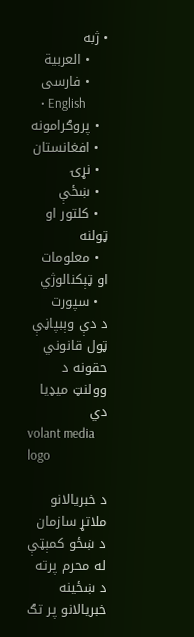• ژبه
    • العربية
    • فارسی
    • English
  • پروګرامونه
  • افغانستان
  • نړۍ
  • ښځې
  • کلتور او ټولنه
  • معلومات او ټېکنالوژي
  • سپورت
د دې وېبپاڼې ټول قانوني حقونه د وولنټ میډیا دي
volant media logo

د خبریالانو ملاتړ سازمان د ښځو کمېټې له محرم پرته د ښځینه خبریالانو پر تګ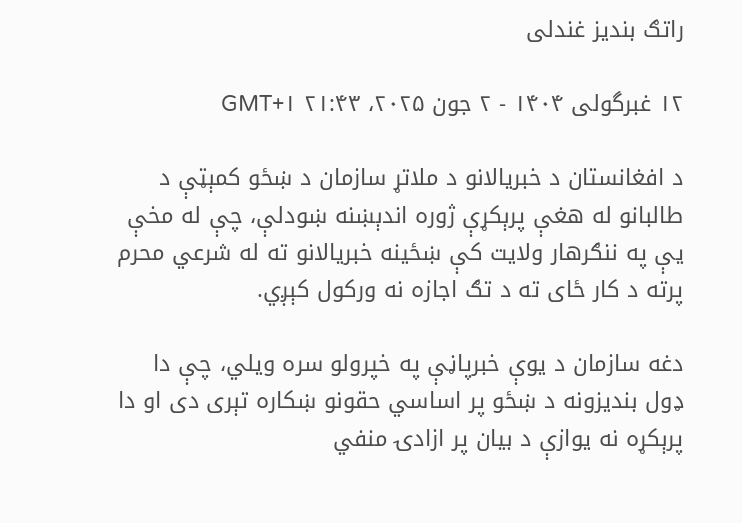راتګ بندیز غندلی

۱۲ غبرگولی ۱۴۰۴ - ۲ جون ۲۰۲۵، ۲۱:۴۳ GMT+۱

د افغانستان د خبریالانو د ملاتړ سازمان د ښځو کمېټې د طالبانو له هغې پرېکړې ژوره اندېښنه ښودلې، چې له مخې یې په ننګرهار ولایت کې ښځینه خبریالانو ته له شرعي محرم پرته د کار ځای ته د تګ اجازه نه ورکول کېږي.

دغه سازمان د یوې خبرپاڼې په خپرولو سره ویلي، چې دا ډول بندیزونه د ښځو پر اساسي حقونو ښکاره تېری دی او دا پرېکړه نه یوازې د بیان پر ازادۍ منفي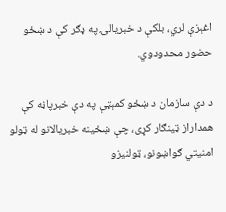اغېزې لري، بلکې د خبریالۍ په ډګر کې د ښځو حضور محدودوي.

د دې سازمان د ښځو کمېټې په دې خبرپاڼه کې همداراز ټینګار کړی، چې ښځینه خبریالانو له ټولو امنیتي ګواښونو، ټولنیزو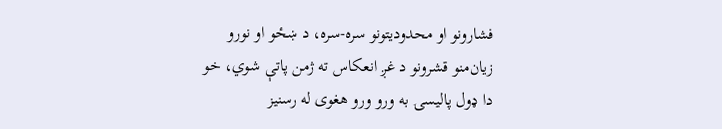فشارونو او محدودیتونو سره-سره، د ښځو او نورو زیان‌منو قشرونو د غږ انعکاس ته ژمن پاتې شوي، خو دا ډول پالیسۍ به ورو ورو هغوی له رسنیز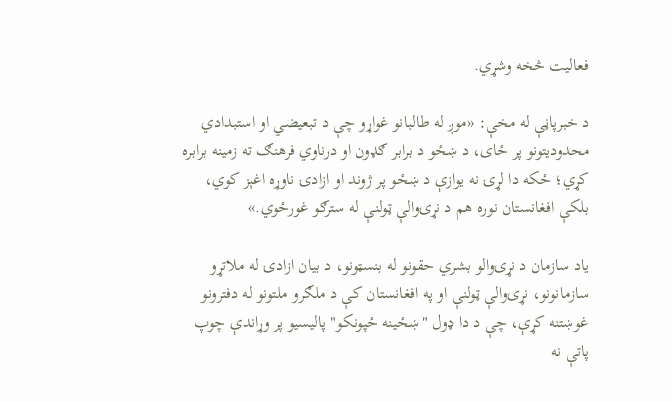فعالیت څخه وشړي.

د خبرپاڼې له مخې: «موږ له طالبانو غواړو چې د تبعیضي او استبدادي محدودیتونو پر ځای، د ښځو د برابر ګډون او درناوي فرهنګ ته زمینه برابره کړي؛ ځکه دا لړۍ نه یوازې د ښځو پر ژوند او ازادۍ ناوړه اغېز کوي، بلکې افغانستان نوره هم د نړۍوالې ټولنې له سترګو غورځوي.»

یاد سازمان د نړۍوالو بشري حقونو له بنسټونو، د بیان ازادۍ له ملاتړو سازمانونو، نړۍوالې ټولنې او په افغانستان کې د ملګرو ملتونو له دفترونو غوښتنه کړې، چې د دا ډول "ښځینه ځپونکو" پالیسیو پر وړاندې چوپ پاتې نه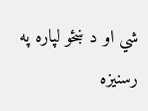شي او د ښځو لپاره په رسنیزه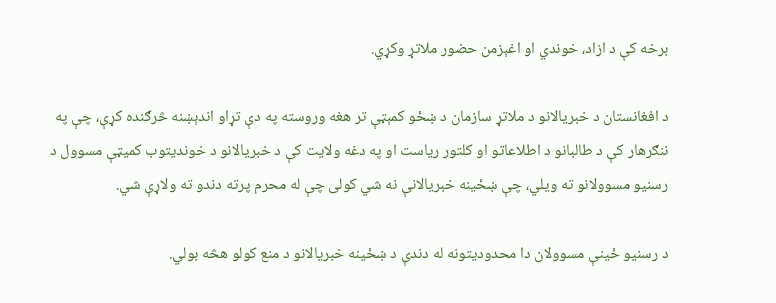برخه کې د ازاد، خوندي او اغېزمن حضور ملاتړ وکړي.

د افغانستان د خبریالانو د ملاتړ سازمان د ښځو کمېټې تر هغه وروسته په دې تړاو اندېښنه څرګنده کړې، چې په ننګرهار کې د طالبانو د اطلاعاتو او کلتور ریاست او په دغه ولایت کې د خبریالانو د خوندیتوب کمیټې مسوول د رسنیو مسوولانو ته ویلي، چې ښځینه خبریالانې نه شي کولی چې له محرم پرته دندو ته ولاړې شي.

د رسنیو ځینې مسوولان دا محدودیتونه له دندې د ښځینه خبریالانو د منع کولو هڅه بولي.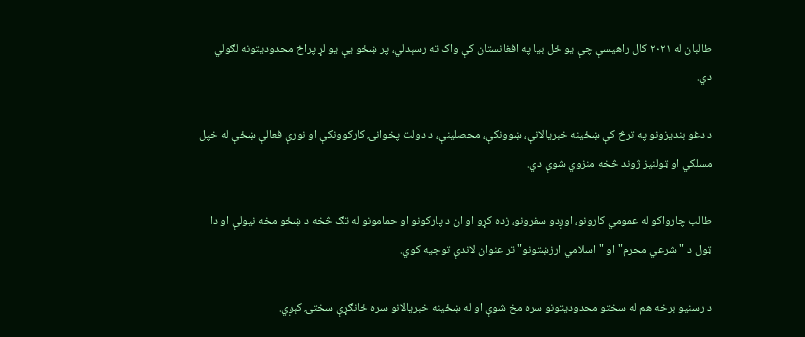طالبان له ۲۰۲۱ کال راهیسې چې یو ځل بیا په افغانستان کې واک ته رسېدلي، پر ښځو یې یو لړ پراخ محدودیتونه لګولي دي.

د دغو بندیزونو په ترڅ کې ښځینه خبریالانې، ښوونکې، محصلینې، د دولت پخوانۍ کارکوونکې او نورې فعالې ښځې له خپل مسلکي او ټولنیز ژوند څخه منزوي شوې دي.

طالب چارواکو له عمومي کارونو، اوږدو سفرونو، زده کړو او ان د پارکونو او حمامونو له تګ څخه د ښځو مخه نیولې او دا ټول د "شرعي محرم" او "اسلامي ارزښتونو" تر عنوان لاندې توجیه کوي.

د رسنیو برخه هم له سختو محدودیتونو سره مخ شوې او له ښځینه خبریالانو سره ځانګړې سختۍ کېږي.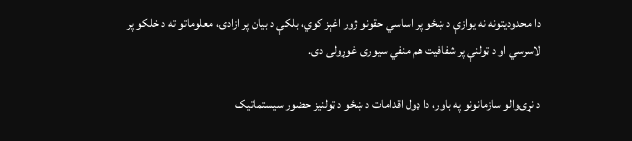دا محدودیتونه نه یوازې د ښځو پر اساسي حقونو ژور اغېز کوي، بلکې د بیان پر ازادۍ، معلوماتو ته د خلکو پر لاسرسي او د ټولنې پر شفافیت هم منفي سیوری غوړولی دی.

د نړۍوالو سازمانونو په باور، دا ډول اقدامات د ښځو د ټولنیز حضور سیستماتیک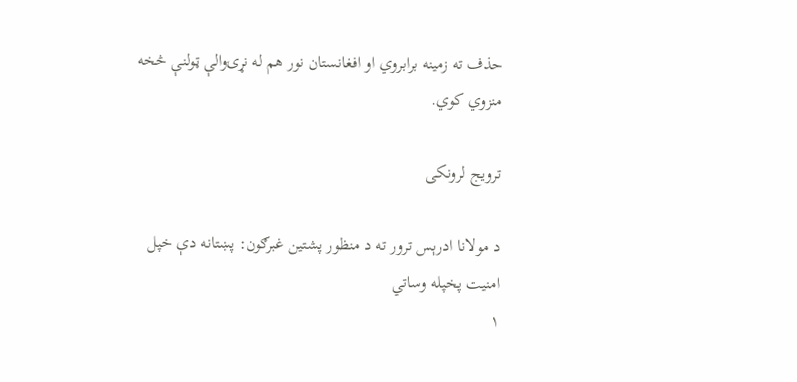حذف ته زمینه برابروي او افغانستان نور هم له نړۍوالې ټولنې څخه منزوي کوي.

ترویج لرونکی

د مولانا ادرېس ترور ته د منظور پشتین غبرګون: پښتانه دې خپل امنیت پخپله وساتي
۱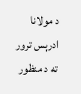د مولانا ادرېس ترور ته د منظور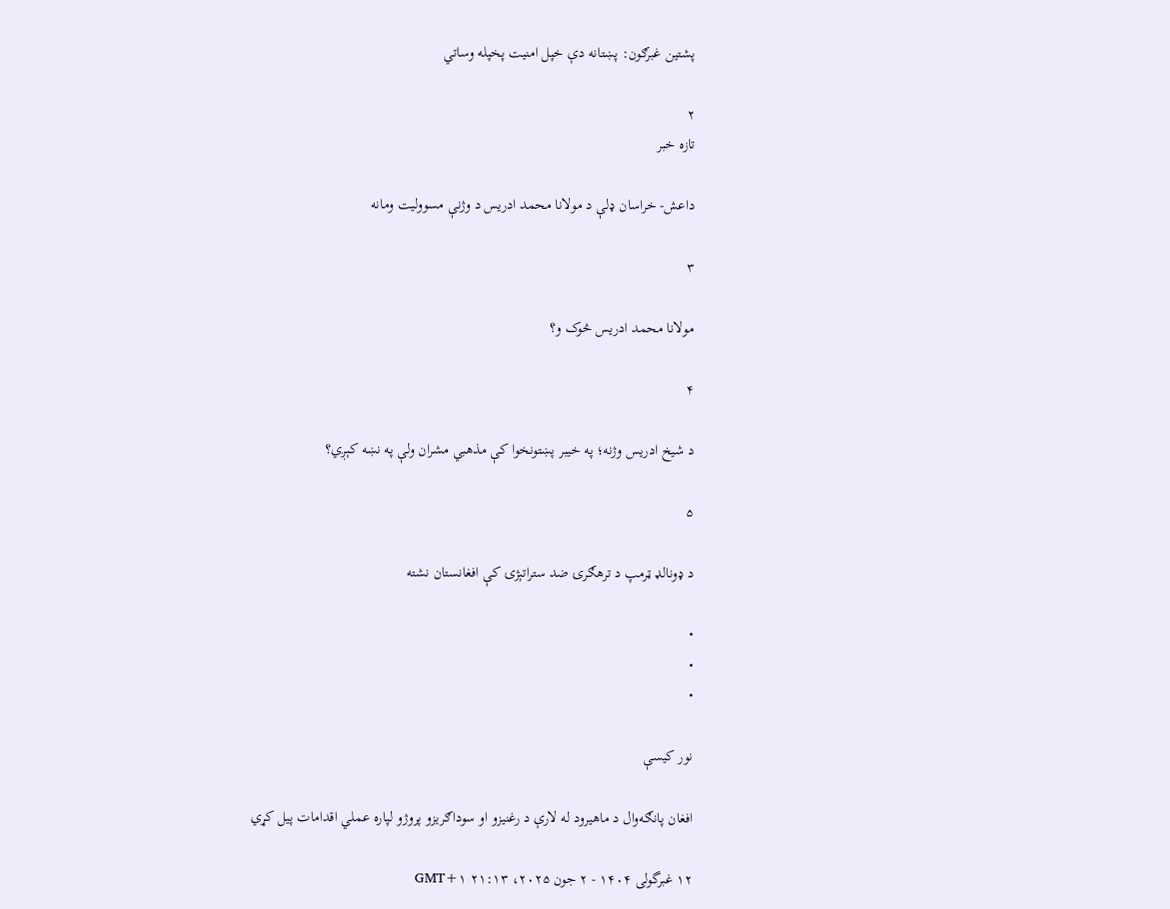پشتین غبرګون: پښتانه دې خپل امنیت پخپله وساتي

۲
تازه خبر

داعش- خراسان ډلې د مولانا محمد ادریس د وژنې مسوولیت ومانه

۳

مولانا محمد ادریس څوک و؟

۴

د شیخ ادریس وژنه؛ په خیبر پښتونخوا کې مذهبي مشران ولې په نښه کېږي؟

۵

د ډونالډ ټرمپ د ترهګرۍ ضد ستراتېژۍ کې افغانستان نشته

•
•
•

نور کیسې

افغان پانګه‌وال د ماهیرود له لارې د رغنیزو او سوداګریزو پروژو لپاره عملي اقدامات پیل کړي

۱۲ غبرگولی ۱۴۰۴ - ۲ جون ۲۰۲۵، ۲۱:۱۳ GMT+۱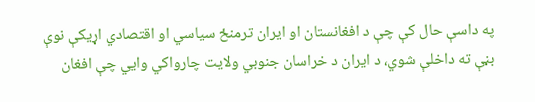په داسې حال کې چې د افغانستان او ایران ترمنځ سیاسي او اقتصادي اړیکې نوې بڼې ته داخلې شوي، د ایران د خراسان جنوبي ولایت چارواکي وایي چې افغان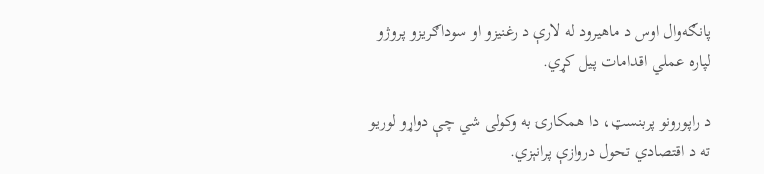پانګه‌وال اوس د ماهیرود له لارې د رغنیزو او سوداګریزو پروژو لپاره عملي اقدامات پیل کړي.

د راپورونو پربنسټ، دا همکارۍ به وکولی شي چې دواړو لوریو ته د اقتصادي تحول دروازې پرانېزي.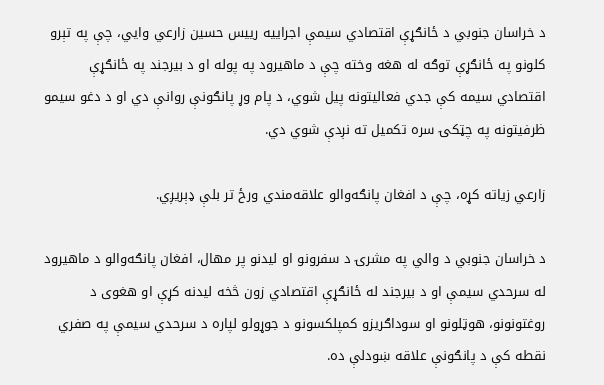د خراسان جنوبي د ځانګړې اقتصادي سیمې اجراییه رییس حسین زارعي وایي، چې په تېرو کلونو په ځانګړې توګه له هغه وخته چې د ماهیرود په پوله او د بیرجند په ځانګړې اقتصادي سیمه کې جدي فعالیتونه پیل شوي، د پام وړ پانګونې روانې دي او د دغو سیمو ظرفیتونه په چټکۍ سره تکمیل ته نږدې شوي دي.

زارعي زیاته کړه، چې د افغان پانګه‌والو علاقه‌مندي ورځ تر بلې ډېریږي.

د خراسان جنوبي د والي په مشرۍ د سفرونو او لیدنو پر مهال، افغان پانګه‌والو د ماهیرود له سرحدي سیمې او د بیرجند له ځانګړې اقتصادي زون څخه لیدنه کړې او هغوی د روغتونونو، هوټلونو او سوداګریزو کمپلکسونو د جوړولو لپاره د سرحدي سیمې په صفري نقطه کې د پانګونې علاقه ښودلې ده.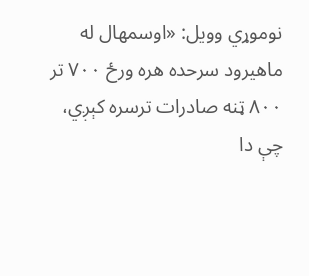نوموړي وویل: «اوسمهال له ماهیرود سرحده هره ورځ ۷۰۰ تر ۸۰۰ ټنه صادرات ترسره کېږي، چې دا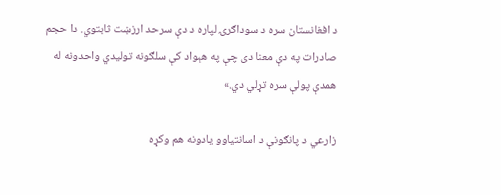د افغانستان سره د سوداګرۍ لپاره د دې سرحد ارزښت ثابتوي. دا حجم صادرات په دې معنا دی چې په هېواد کې سلګونه تولیدي واحدونه له همدې پولې سره تړلي دي.»

زارعي د پانګونې د اسانتیاوو یادونه هم وکړه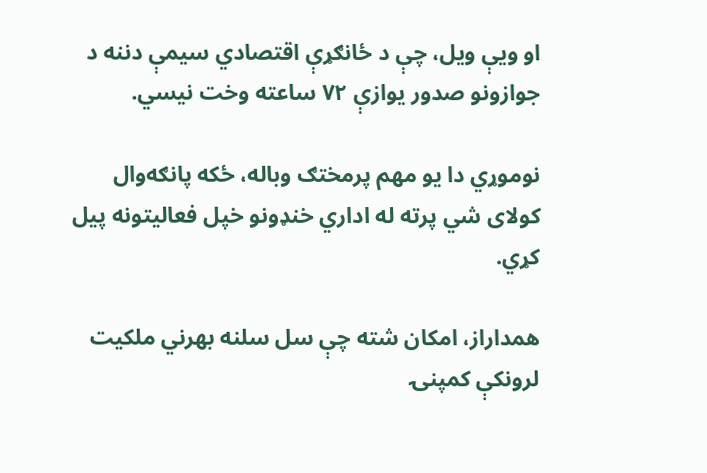او ویې ویل، چې د ځانګړې اقتصادي سیمې دننه د جوازونو صدور یوازې ۷۲ ساعته وخت نیسي.

نوموړي دا یو مهم پرمختګ وباله، ځکه پانګه‌وال کولای شي پرته له اداري خنډونو خپل فعالیتونه پیل کړي.

همداراز، امکان شته چې سل سلنه بهرني ملکیت لرونکې کمپنۍ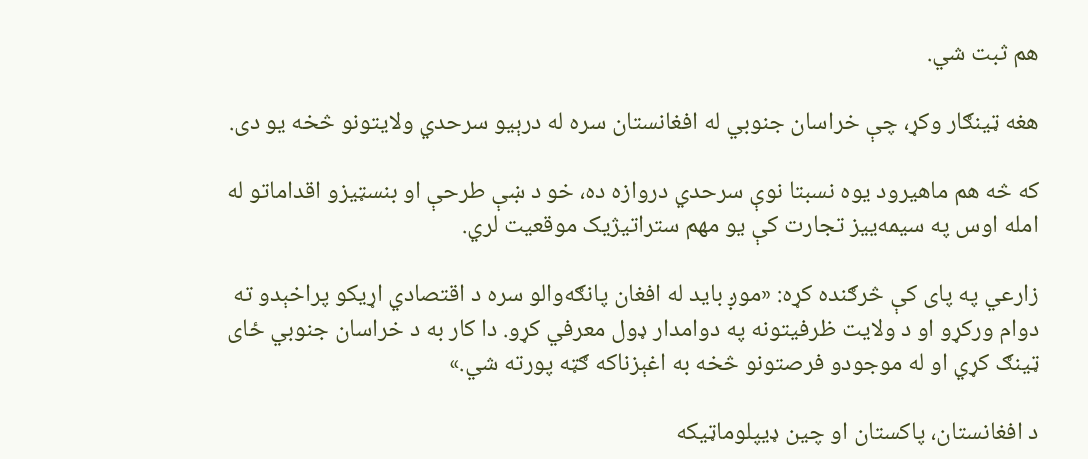هم ثبت شي.

هغه ټینګار وکړ، چې خراسان جنوبي له افغانستان سره له درېیو سرحدي ولایتونو څخه یو دی.

که څه هم ماهیرود یوه نسبتا نوې سرحدي دروازه ده، خو د ښې طرحې او بنسټیزو اقداماتو له امله اوس په سیمه‌ییز تجارت کې یو مهم ستراتیژیک موقعیت لري.

زارعي په پای کې څرګنده کړه: «موږ باید له افغان پانګه‌والو سره د اقتصادي اړیکو پراخېدو ته دوام ورکړو او د ولایت ظرفیتونه په دوامدار ډول معرفي کړو. دا کار به د خراسان جنوبي ځای ټینګ کړي او له موجودو فرصتونو څخه به اغېزناکه ګټه پورته شي.»

د افغانستان، پاکستان او چین ډیپلوماټیکه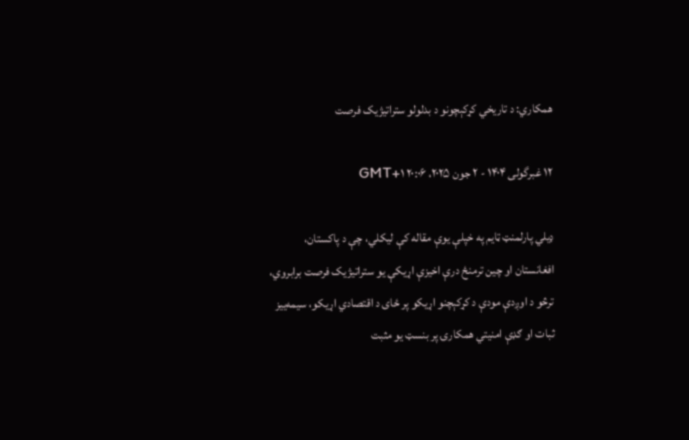همکاري: د تاریخي کړکېچونو د بدلولو ستراتیژیک فرصت

۱۲ غبرگولی ۱۴۰۴ - ۲ جون ۲۰۲۵، ۲۰:۰۶ GMT+۱

ډيلي پارلمنټ ټایم په خپلې یوې مقاله کې لیکلي، چې د پاکستان، افغانستان او چین ترمنځ درې اخیزې اړیکې یو ستراتیژیک فرصت برابروي، ترڅو د اوږدې مودې د کړکېچنو اړیکو پر ځای د اقتصادي اړیکو، سیمه‌ییز ثبات او ګډې امنیتي همکارۍ پر بنسټ یو مثبت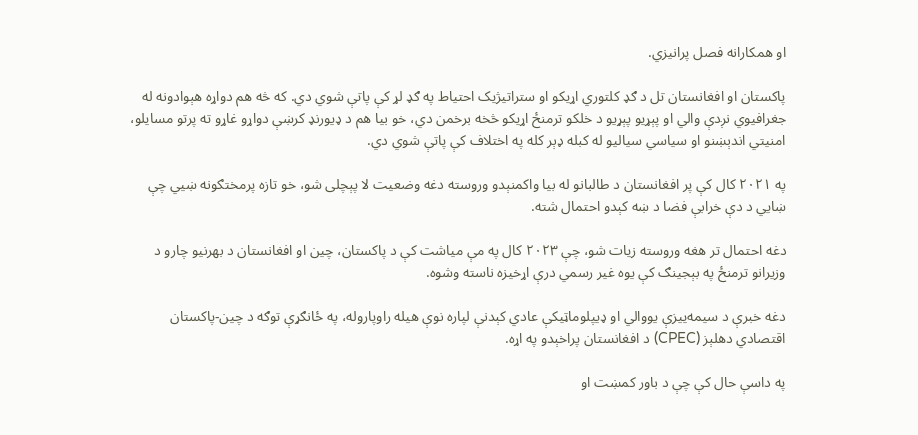او همکارانه فصل پرانیزي.

پاکستان او افغانستان تل د ګډ کلتوري اړیکو او ستراتیژیک احتیاط په ګډ لړ کې پاتې شوي دي. که څه هم دواړه هېوادونه له جغرافیوي نږدې والي او پېړیو پېړیو د خلکو ترمنځ اړیکو څخه برخمن دي، خو بیا هم د ډيورنډ کرښې دواړو غاړو ته پرتو مسایلو، امنیتي اندېښنو او سیاسي سیالیو له کبله ډېر کله په اختلاف کې پاتې شوي دي.

په ۲۰۲۱ کال کې پر افغانستان د طالبانو له بیا واکمنېدو وروسته دغه وضعیت لا پېچلی شو، خو تازه پرمختګونه ښيي چې ښایي د دې خرابې فضا د ښه کېدو احتمال شته.

دغه احتمال تر هغه وروسته زیات شو، چې ۲۰۲۳ کال په مې میاشت کې د پاکستان، چین او افغانستان د بهرنیو چارو د وزیرانو ترمنځ په بېجینګ کې یوه غیر رسمي درې اړخیزه ناسته وشوه.

دغه خبرې د سیمه‌ییزې یووالي او ډیپلوماټیکې عادي کېدنې لپاره نوې هیله راوپاروله، په ځانګړې توګه د چین-پاکستان اقتصادي دهلېز (CPEC) د افغانستان پراخېدو په اړه.

په داسې حال کې چې د باور کمښت او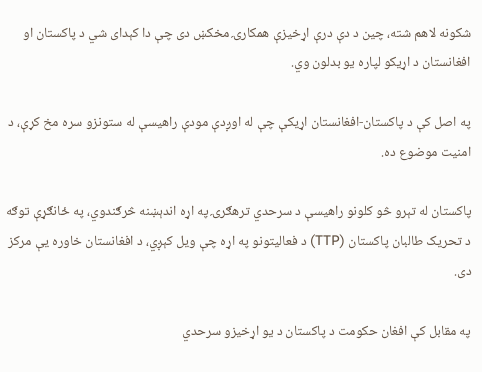شکونه لاهم شته، چین د دې درې اړخیزې همکارۍ مخکښ دی چې دا کېدای شي د پاکستان او افغانستان د اړیکو لپاره یو بدلون وي.

په اصل کې د پاکستان-افغانستان اړیکې چې له اوږدې مودې راهیسې له ستونزو سره مخ کړې، د امنیت موضوع ده.

پاکستان له تېرو څو کلونو راهیسې د سرحدي ترهګرۍ په اړه اندېښنه څرګندوي، په ځانګړې توګه د تحریک طالبان پاکستان (TTP) د فعالیتونو په اړه چې ویل کېږي، د افغانستان خاوره یې مرکز دی.

په مقابل کې افغان حکومت د پاکستان د یو اړخیزو سرحدي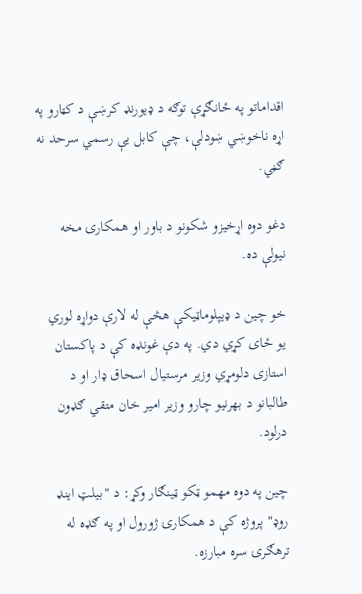اقداماتو په ځانګړې توګه د ډیورنډ کرښې د کټارو په اړه ناخوښي ښودلې، چې کابل یې رسمي سرحد نه ګڼي.

دغو دوه اړخیزو شکونو د باور او همکارۍ مخه نیولې ده.

خو چین د ډیپلوماټیکې هڅې له لارې دواړه لوري یو ځای کړي دي. په دې غونډه کې د پاکستان استازی دلومړي وزیر مرستیال اسحاق ډار او د طالبانو د بهرنیو چارو وزیر امیر خان متقي ګډون درلود.

چین په دوه مهمو ټکو ټینګار وکړ: د "بیلټ اینډ روډ" پروژه کې د همکارۍ ژورول او په ګډه له ترهګرۍ سره مبارزه.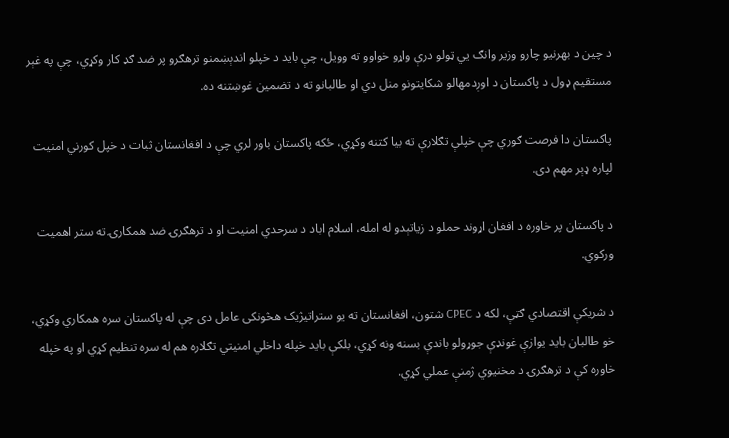د چین د بهرنیو چارو وزیر وانګ یي ټولو درې واړو خواوو ته وویل، چې باید د خپلو اندېښمنو ترهګرو پر ضد ګډ کار وکړي، چې په غېر مستقیم ډول د پاکستان د اوږدمهالو شکایتونو منل دي او طالبانو ته د تضمین غوښتنه ده.

پاکستان دا فرصت ګوري چې خپلې تګلارې ته بیا کتنه وکړي، ځکه پاکستان باور لري چې د افغانستان ثبات د خپل کورني امنیت لپاره ډېر مهم دی.

د پاکستان پر خاوره د افغان اړوند حملو د زیاتېدو له امله، اسلام اباد د سرحدي امنیت او د ترهګرۍ ضد همکارۍ ته ستر اهمیت ورکوي.

د شریکې اقتصادي ګټې، لکه د CPEC شتون، افغانستان ته یو ستراتیژیک هڅونکی عامل دی چې له پاکستان سره همکاري وکړي، خو طالبان باید یوازې غونډې جوړولو باندې بسنه ونه کړي، بلکې باید خپله داخلي امنیتي تګلاره هم له سره تنظیم کړي او په خپله خاوره کې د ترهګرۍ د مخنیوي ژمنې عملي کړي.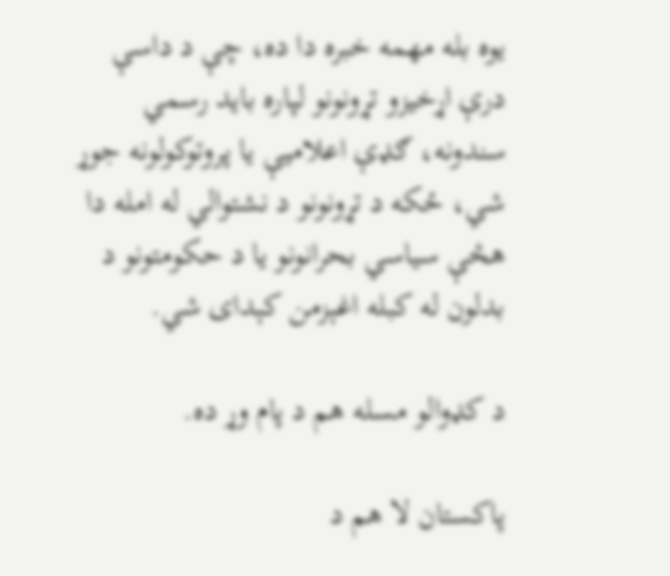یوه بله مهمه خبره دا ده، چې د داسې درې اړخیزو تړونونو لپاره باید رسمي سندونه، ګډې اعلامیې یا پروتوکولونه جوړ شي، ځکه د تړونونو د نشتوالي له امله دا هڅې سیاسي بحرانونو یا د حکومتونو د بدلون له کبله اغېزمن کېدای شي.

د کډوالو مسله هم د پام وړ ده.

پاکستان لا هم د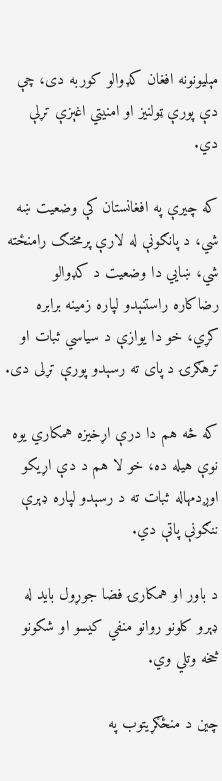مېلیونونه افغان کډوالو کوربه دی، چې دې پورې ټولنیز او امنیتي اغېزې تړلې دي.

که چیرې په افغانستان کې وضعیت ښه شي، د پانګونې له لارې پرمختګ رامنځته شي، ښايي دا وضعیت د کډوالو رضاکاره راستنېدو لپاره زمینه برابره کړي، خو دا یوازې د سیاسي ثبات او ترهګرۍ د پای ته رسېدو پورې تړلی دی.

که څه هم دا درې اړخیزه همکاري یوه نوې هیله ده، خو لا هم د دې اړیکو اوږدمهاله ثبات ته د رسېدو لپاره ډېرې ننګونې پاتې دي.

د باور او همکارۍ فضا جوړول باید له ډېرو کلونو روانو منفي کیسو او شکونو څخه وتلي وي.

چین د منځګړیتوب په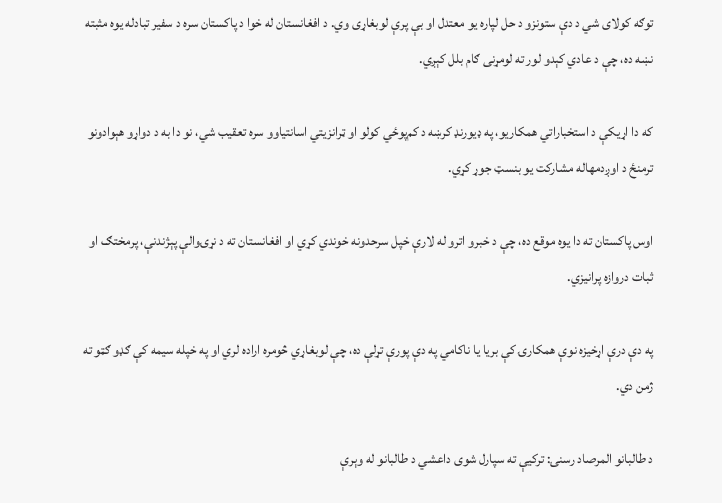توګه کولای شي د دې ستونزو د حل لپاره یو معتدل او بې پرې لوبغاړی وي. د افغانستان له خوا د پاکستان سره د سفیر تبادله یوه مثبته نښه ده، چې د عادي کېدو لور ته لومړنی ګام بلل کېږي.

که دا اړیکې د استخباراتي همکاریو، په ډيورنډ کرښه د کم‌پوځي کولو او ټرانزیتي اسانتیاوو سره تعقیب شي، نو دا به د دواړو هېوادونو ترمنځ د اوږدمهاله مشارکت یو بنسټ جوړ کړي.

اوس پاکستان ته دا یوه موقع ده، چې د خبرو اترو له لارې خپل سرحدونه خوندي کړي او افغانستان ته د نړۍوالې پېژندنې، پرمختګ او ثبات دروازه پرانیزي.

په دې درې اړخیزه نوې همکارۍ کې بریا یا ناکامي په دې پورې تړلې ده، چې لوبغاړي څومره اراده لري او په خپله سیمه کې ګډو ګټو ته ژمن دي.

د طالبانو المرصاد رسنۍ: ترکیې ته سپارل شوی داعشي د طالبانو له وېرې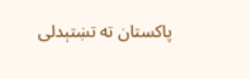پاکستان ته تښتېدلی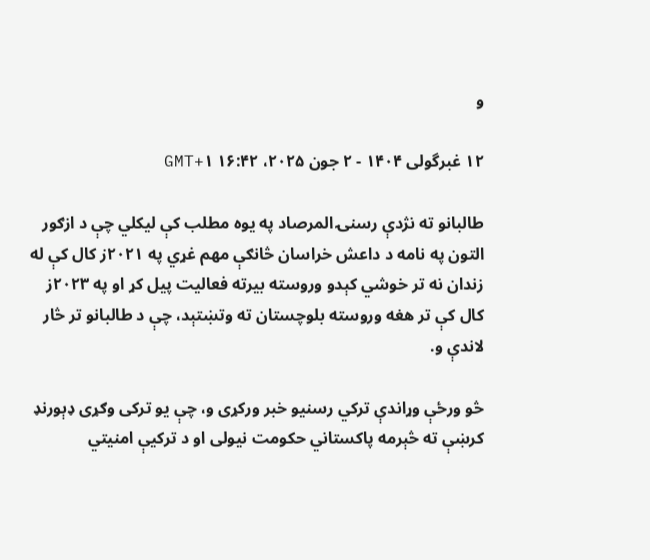و

۱۲ غبرگولی ۱۴۰۴ - ۲ جون ۲۰۲۵، ۱۶:۴۲ GMT+۱

طالبانو ته نژدې رسنۍ المرصاد په یوه مطلب کې لیکلي چې د ازګور التون په نامه د داعش خراسان څانګې مهم غړي په ۲۰۲۱ز کال کې له زندان نه تر خوشي کېدو وروسته بیرته فعالیت پیل کړ او په ۲۰۲۳ز کال کې تر هغه وروسته بلوچستان ته وتښتېد، چې د طالبانو تر څار لاندې و.

څو ورځې وړاندې ترکي رسنیو خبر ورکړی و، چې یو ترکی وګړی ډېورنډ کرښې ته څېرمه پاکستاني حکومت نیولی او د ترکیې امنیتي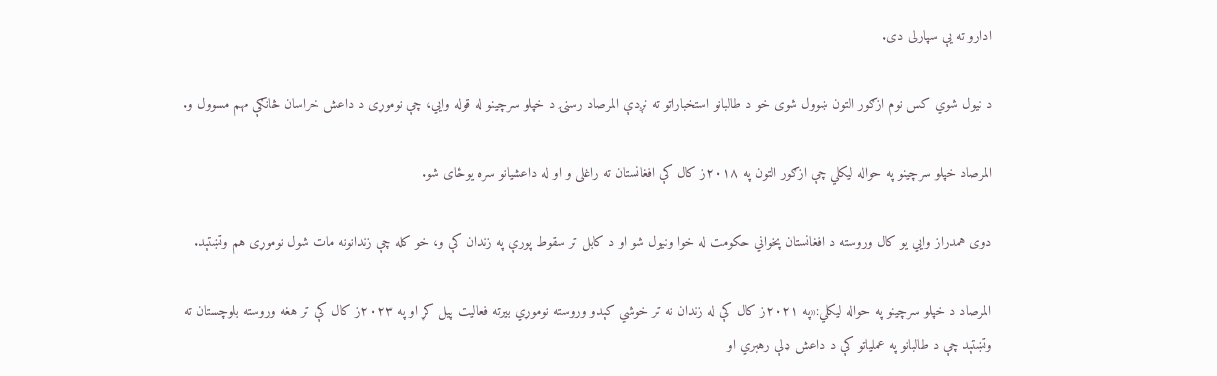ادارو ته یې سپارلی دی.

د نیول شوي کس نوم ازګور التون ښوول شوی خو د طالبانو استخباراتو ته نږدې المرصاد رسنۍ د خپلو سرچینو له قوله وايي، چې نوموړی د داعش خراسان څانګې مهم مسوول و.

المرصاد خپلو سرچینو په حواله لیکلي چې ازګور التون په ۲۰۱۸ز کال کې افغانستان ته راغلی و او له داعشیانو سره یوځای شو.

دوی همدراز وايي یو کال وروسته د افغانستان پخواني حکومت له خوا ونیول شو او د کابل تر سقوط پورې په زندان کې و، خو کله چې زندانونه مات شول نوموړی هم وتښتېد.

المرصاد د خپلو سرچینو په حواله لیکلي:«په ۲۰۲۱ز کال کې له زندان نه تر خوشي کېدو وروسته نوموړي بیرته فعالیت پیل کړ او په ۲۰۲۳ز کال کې تر هغه وروسته بلوچستان ته وتښتېد چې د طالبانو په عملیاتو کې د داعش ډلې رهبري او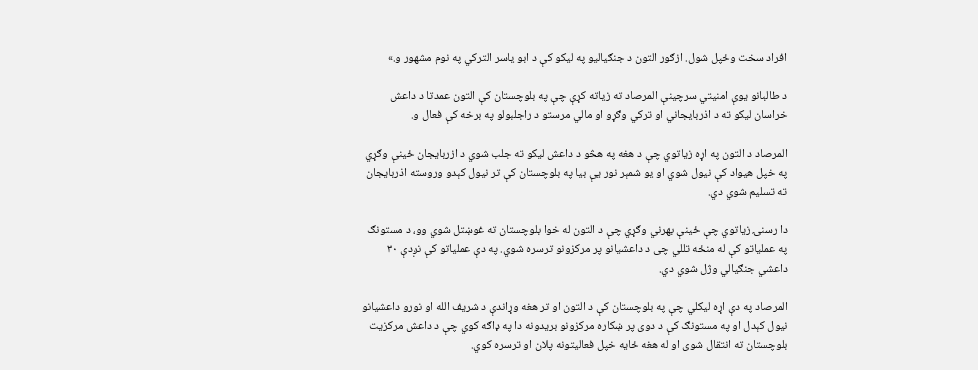افراد سخت وځپل شول. ازګور التون د جنګیالیو په لیکو کې د ابو یاسر الترکي په نوم مشهور و.»

د طالبانو یوې امنيتي سرچینې المرصاد ته زیاته کړې چې په بلوچستان کې التون عمدتا د داعش خراسان لیکو ته د اذربایجاني او ترکي وګړو او مالي مرستو د راجلبولو په برخه کې فعال و.

المرصاد د التون په اړه زیاتوي چې د هغه په هڅو د داعش لیکو ته جلب شوي د ازربایجان ځینې وګړي په خپل هیواد کې نیول شوي او یو شمېر نور یې بیا په بلوچستان کې تر نیول کېدو وروسته اذربایجان ته تسلیم شوي دي.

دا رسنۍ زیاتوي چې ځینې بهرني وګړي چې د التون له خوا بلوچستان ته غوښتل شوي وو، د مستونګ په عملياتو کې له منځه تللي چی د داعشيانو پر مرکزونو ترسره شوي. په دې عملیاتو کې نږدې ۳۰ داعشي جنګيالي وژل شوي دي.

المرصاد په دې اړه لیکلي چې په بلوچستان کې د التون او تر هغه وړاندې د شریف الله او نورو داعشیانو نیول کېدل او په مستونګ کې د دوی پر ښکاره مرکزونو بریدونه دا په ډاګه کوي چې د داعش مرکزیت بلوچستان ته انتقال شوی او له هغه ځایه خپل فعالیتونه پلان او ترسره کوي.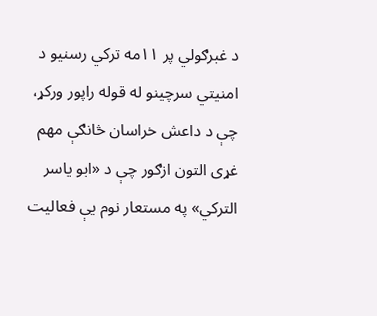د غبرګولي پر ۱۱مه ترکي رسنیو د امنیتي سرچینو له قوله راپور ورکړ، چې د داعش خراسان څانګې مهم غړی التون ازګور چې د «ابو یاسر الترکي» په مستعار نوم یې فعالیت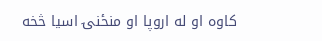کاوه او له اروپا او منځنۍ اسیا څخه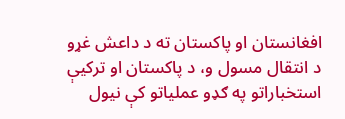افغانستان او پاکستان ته د داعش غړو د انتقال مسول و، د پاکستان او ترکیې استخباراتو په ګډو عملیاتو کې نیول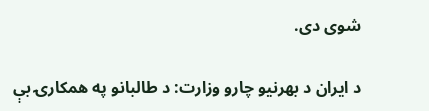شوی دی.

د ایران د بهرنیو چارو وزارت: د طالبانو په همکارۍ بې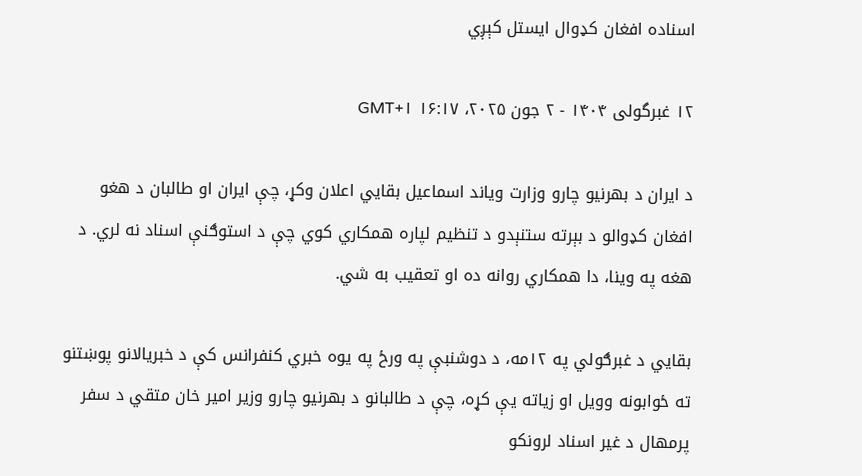اسناده افغان کډوال ایستل کېږي

۱۲ غبرگولی ۱۴۰۴ - ۲ جون ۲۰۲۵، ۱۶:۱۷ GMT+۱

د ایران د بهرنیو چارو وزارت ویاند اسماعیل بقايي اعلان وکړ، چې ایران او طالبان د هغو افغان کډوالو د بېرته ستنېدو د تنظیم لپاره همکاري کوي چې د استوګنې اسناد نه لري. د هغه په وینا، دا همکاري روانه ده او تعقیب به شي.

بقايي د غبرګولي په ۱۲مه، د دوشنبې په ورځ په یوه خبري کنفرانس کې د خبریالانو پوښتنو ته ځوابونه وویل او زیاته یې کړه، چې د طالبانو د بهرنیو چارو وزیر امیر خان متقي د سفر پرمهال د غیر اسناد لرونکو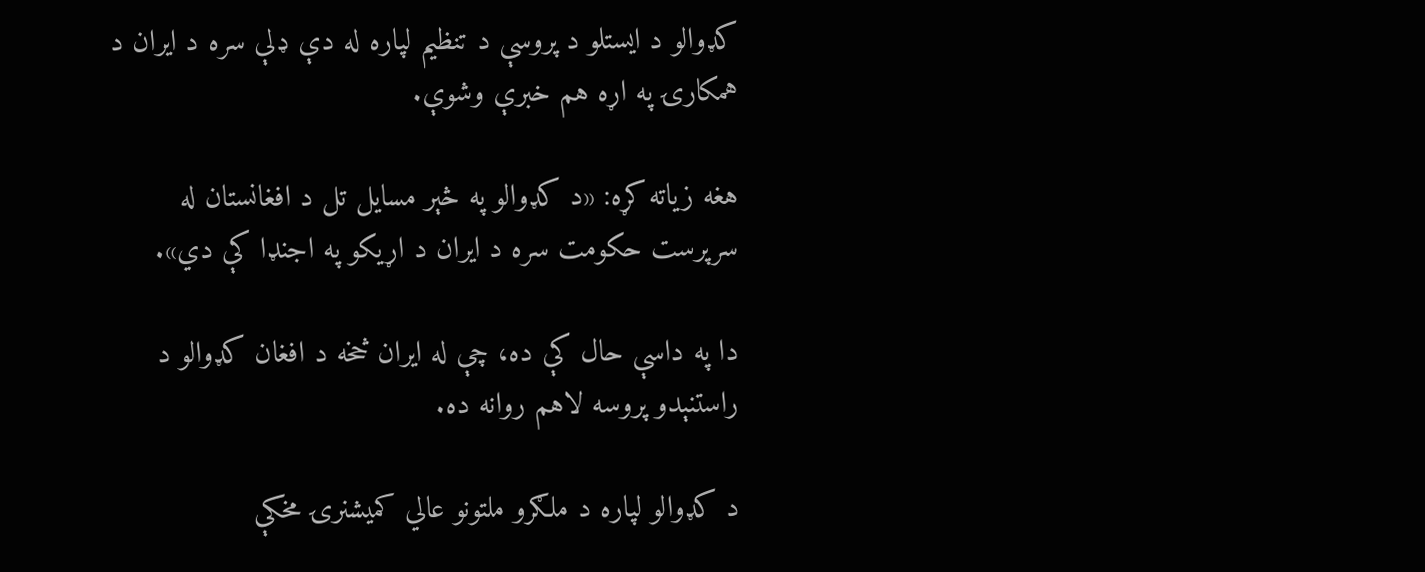کډوالو د ایستلو د پروسې د تنظیم لپاره له دې ډلې سره د ایران د همکارۍ په اړه هم خبرې وشوې.

هغه زیاته کړه: «د کډوالو په څېر مسایل تل د افغانستان له سرپرست حکومت سره د ایران د اړیکو په اجنډا کې دي».

دا په داسې حال کې ده، چې له ایران څخه د افغان کډوالو د راستنېدو پروسه لاهم روانه ده.

د کډوالو لپاره د ملګرو ملتونو عالي کمیشنرۍ مخکې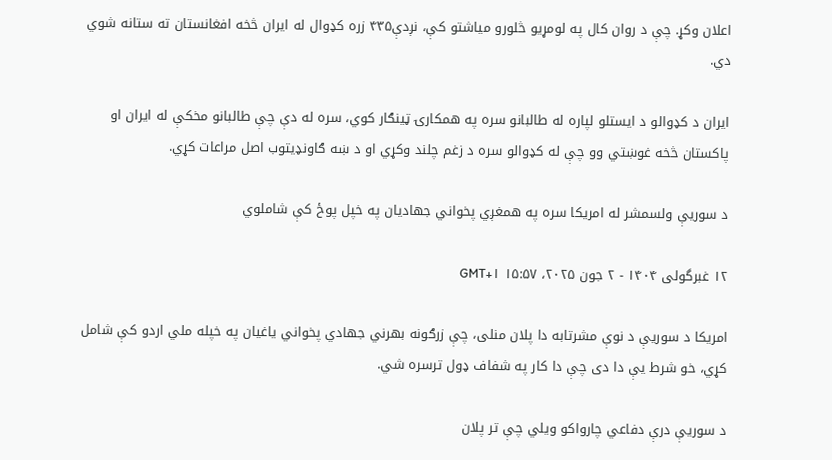اعلان وکړ. چې د روان کال په لومړیو څلورو میاشتو کې، نږدې۴۳۵ زره کډوال له ایران څخه افغانستان ته ستانه شوي دي.

ایران د کډوالو د ایستلو لپاره له طالبانو سره په همکارۍ ټینګار کوي، سره له دې چې طالبانو مخکې له ایران او پاکستان څخه غوښتي وو چې له کډوالو سره د زغم چلند وکړي او د ښه ګاونډیتوب اصل مراعات کړي.

د سوریې ولسمشر له امریکا سره په همغږي پخواني جهادیان په خپل پوځ کې شاملوي

۱۲ غبرگولی ۱۴۰۴ - ۲ جون ۲۰۲۵، ۱۵:۵۷ GMT+۱

امریکا د سوریې د نوې مشرتابه دا پلان منلی، چې زرګونه بهرني جهادي پخواني یاغیان په خپله ملي اردو کې شامل کړي، خو شرط یې دا دی چې دا کار په شفاف ډول ترسره شي.

د سوریې درې دفاعي چارواکو ویلي چې تر پلان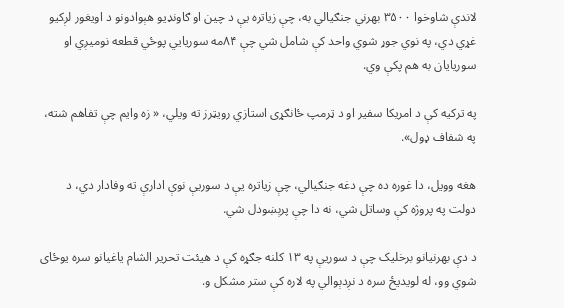لاندې شاوخوا ۳۵۰۰ بهرني جنګيالي به، چې زیاتره یې د چین او ګاونډیو هېوادونو د اویغور لږکیو غړي دي، په نوي جوړ شوي واحد کې شامل شي چې ۸۴مه سوریایي پوځي قطعه نومیږي او سوریایان به هم پکې وي.

په ترکیه کې د امریکا سفیر او د ټرمپ ځانګړی استازي رویټرز ته ویلي، « زه وایم چې تفاهم شته، په شفاف ډول».

هغه وویل، دا غوره ده چې دغه جنګيالي، چې زیاتره یې د سوریې نوې ادارې ته وفادار دي، د دولت په پروژه کې وساتل شي، نه دا چې پرېښودل شي.

د دې بهرنیانو برخلیک چې د سوریې په ۱۳ کلنه جګړه کې د هیئت تحریر الشام یاغیانو سره یوځای شوي وو، له لویدیځ سره د نږدېوالي په لاره کې ستر مشکل و.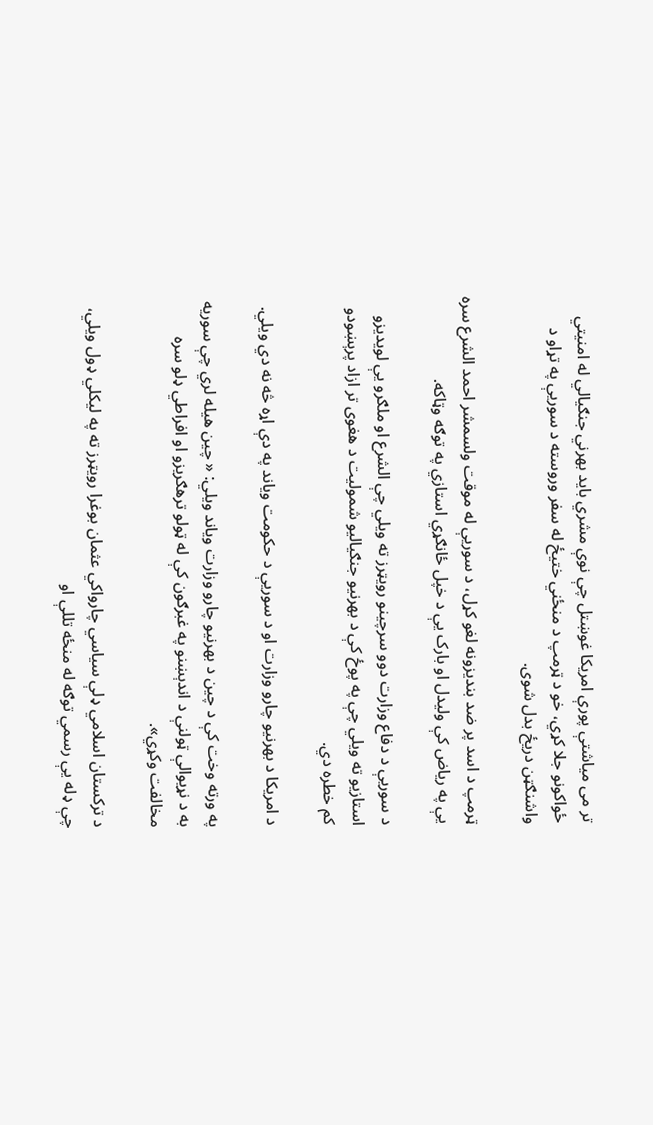تر می میاشتې پورې امریکا غوښتل چې نوې مشري باید بهرني جنګيالي له امنیتي ځواکونو جلا کړي، خو د ټرمپ د منځني ختیځ له سفر وروسته د سوریې په تړاو د واشنګټن دریځ بدل شوی.

ټرمپ د اسد پر ضد بندیزونه لغو کړل، د سوریې له موقت ولسمشر احمد الشرع سره یې په ریاض کې ولیدل او بارک یې د خپل ځانګړي استازي په توګه وټاکه.

د سوریې د دفاع وزارت دوو سرچینو رویټرز ته ویلي چې الشرع او ملګرو یې لویدیزو استازیو ته ویلي چې په پوځ کې د بهرنیو جنګیالیو شمولیت د هغوی تر ازاد پرېښودو کم خطره دي.

د امریکا د بهرنیو چارو وزارت او د سوریې د حکومت ویاند په دې اړه څه نه دي ویلي.

په ورته وخت کې د چین د بهرنیو چارو وزارت ویاند ویلي: « چین هیله لري چې سوریه به د نړیوالې ټولنې د اندېښنو په غبرګون کې له ټولو ترهګریزو او افراطي ډلو سره مخالفت وکړي».

د ترکستان اسلامي ډلې سیاسي چارواکي عثمان بوغرا رویټرز ته په لیکلي ډول ویلي، چې ډله یې رسمي توګه له منځه تللې او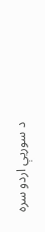د سوریې اردو سره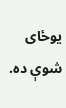یوځای شوې ده.